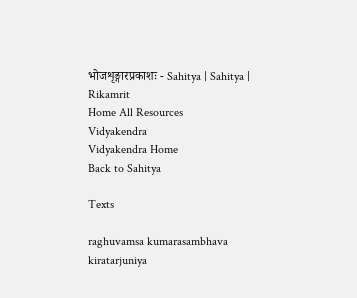भोजशृङ्गारप्रकाशः - Sahitya | Sahitya | Rikamrit
Home All Resources
Vidyakendra
Vidyakendra Home
Back to Sahitya

Texts

raghuvamsa kumarasambhava kiratarjuniya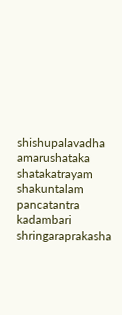shishupalavadha amarushataka shatakatrayam shakuntalam pancatantra kadambari shringaraprakasha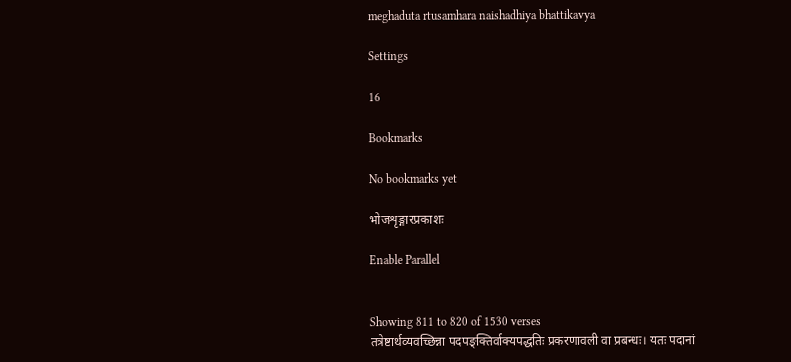meghaduta rtusamhara naishadhiya bhattikavya

Settings

16

Bookmarks

No bookmarks yet

भोजशृङ्गारप्रकाशः

Enable Parallel


Showing 811 to 820 of 1530 verses
तत्रेष्टार्थव्यवच्छिन्ना पदपङ्‌क्तिर्वाक्यपद्धतिः प्रकरणावली वा प्रबन्धः। यतः पदानां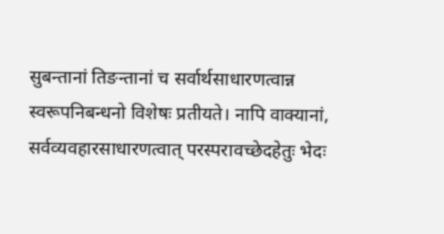सुबन्तानां तिङन्तानां च सर्वार्थसाधारणत्वान्न स्वरूपनिबन्धनो विशेषः प्रतीयते। नापि वाक्यानां, सर्वव्यवहारसाधारणत्वात् परस्परावच्छेदहेतुः भेदः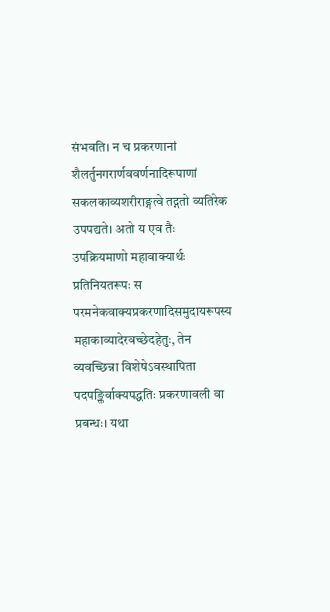संभवति। न च प्रकरणानां शैलर्तुनगरार्णववर्णनादिरूपाणां सकलकाव्यशरीराङ्गत्वे तद्गतो व्यतिरेक उपपद्यते। अतो य एव तैः उपक्रियमाणो महावाक्यार्थः प्रतिनियतरूपः स परमनेकवाक्यप्रकरणादिसमुदायरूपस्य महाकाव्यादेरवच्छेदहेतुः, तेन व्यवच्छिन्ना विशेषेऽवस्थापिता पदपङ्क्तिर्वाक्यपद्धतिः प्रकरणावली वा प्रबन्धः। यथा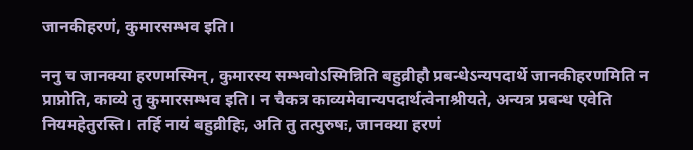जानकीहरणं, कुमारसम्भव इति।

ननु च जानक्या हरणमस्मिन्, कुमारस्य सम्भवोऽस्मिन्निति बहुव्रीहौ प्रबन्धेऽन्यपदार्थे जानकीहरणमिति न प्राप्नोति, काव्ये तु कुमारसम्भव इति। न चैकत्र काव्यमेवान्यपदार्थत्वेनाश्रीयते, अन्यत्र प्रबन्ध एवेति नियमहेतुरस्ति। तर्हि नायं बहुव्रीहिः, अति तु तत्पुरुषः, जानक्या हरणं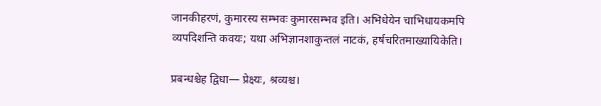जानकीहरणं, कुमारस्य सम्भवः कुमारसम्भव इति। अभिधेयेन चाभिधायकमपि व्यपदिशन्ति कवयः; यथा अभिज्ञानशाकुन्तलं नाटकं, हर्षचरितमाख्यायिकेति।

प्रबन्धश्चेह द्विधा— प्रेक्ष्यः, श्रव्यश्च।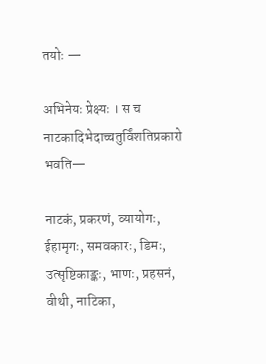तयोः —

अभिनेयः प्रेक्ष्यः । स च नाटकादिभेदाच्चतुर्विंशतिप्रकारो भवति—

नाटकं, प्रकरणं, व्यायोगः, ईहामृगः, समवकारः, डिमः, उत्सृष्टिकाङ्कः, भाणः, प्रहसनं, वीथी, नाटिका,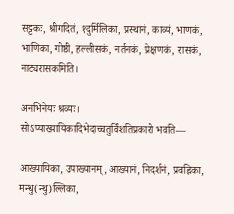सट्टकः, श्रीगदितं, १दुर्मिलिका, प्रस्थानं, काव्यं, भाणकं, भाणिका, गोष्ठी, हल्लीसकं, नर्तनकं, प्रेक्षणकं, रासकं, नाट्यरासकमिति।

अनभिनेयः श्रव्यः। सोऽप्याख्यायिकादिभेदाच्चतुर्विंशतिप्रकारो भवति—

आख्यायिका, उपाख्यानम्, आख्यानं, निदर्शनं, प्रवह्लिका, मन्धु(न्थु)ल्लिका,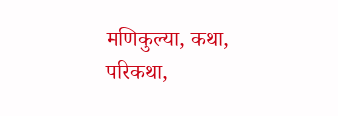मणिकुल्या, कथा, परिकथा,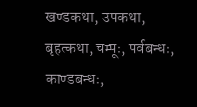खण्डकथा, उपकथा, बृहत्कथा, चम्पूः, पर्वबन्धः, काण्डबन्धः,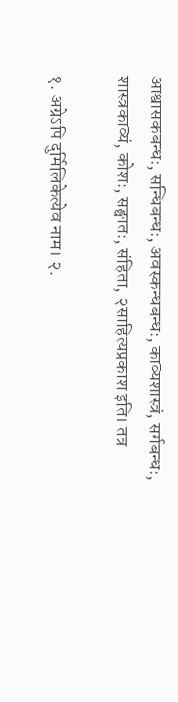आश्वासकबन्धः, सन्धिबन्धः, अवस्कन्धबन्धः, काव्यशास्त्रं, सर्गबन्धः, शास्त्रकाव्यं, कोशः, सङ्घातः, संहिता, २साहित्यप्रकाश इति। तत्र

१. अग्रेऽपि दुर्मिलिकेत्येव नाम। २.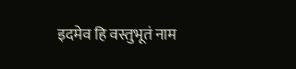इदमेव हि वस्तुभूतं नाम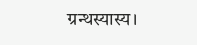ग्रन्थस्यास्य।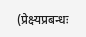(प्रेक्ष्यप्रबन्धः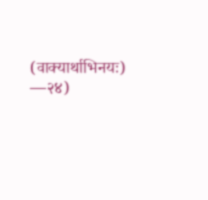(वाक्यार्थाभिनयः) —२४)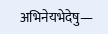अभिनेयभेदेषु—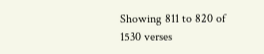Showing 811 to 820 of 1530 verses